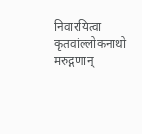निवारयित्वा कृतवांल्लोकनाथो मरुद्गणान्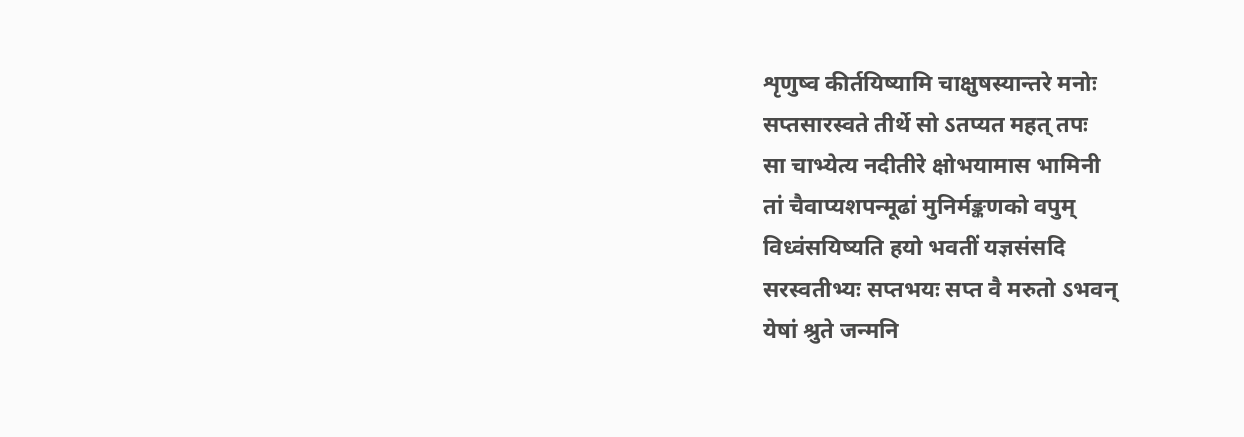शृणुष्व कीर्तयिष्यामि चाक्षुषस्यान्तरे मनोः
सप्तसारस्वते तीर्थे सो ऽतप्यत महत् तपः
सा चाभ्येत्य नदीतीरे क्षोभयामास भामिनी
तां चैवाप्यशपन्मूढां मुनिर्मङ्कणको वपुम्
विध्वंसयिष्यति हयो भवतीं यज्ञसंसदि
सरस्वतीभ्यः सप्तभयः सप्त वै मरुतो ऽभवन्
येषां श्रुते जन्मनि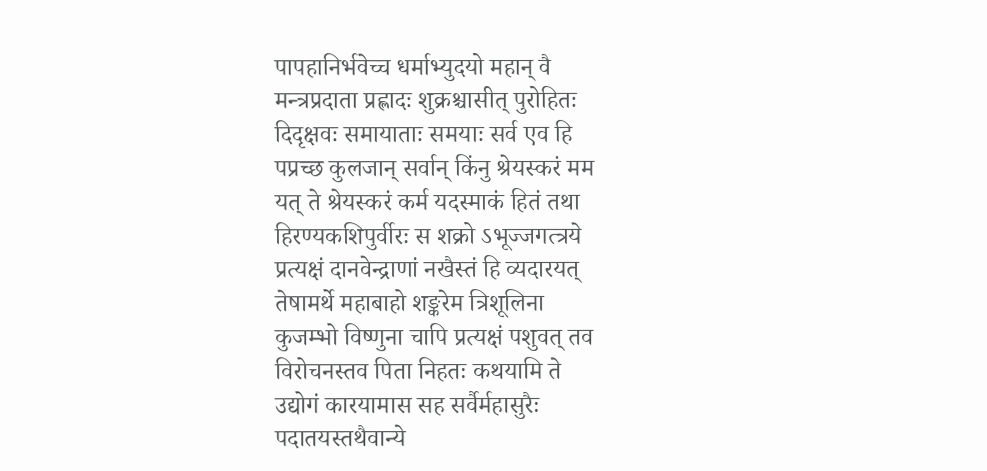पापहानिर्भवेच्च धर्माभ्युदयो महान् वै
मन्त्रप्रदाता प्रह्लादः शुक्रश्चासीत् पुरोहितः
दिदृक्षवः समायाताः समयाः सर्व एव हि
पप्रच्छ कुलजान् सर्वान् किंनु श्रेयस्करं मम
यत् ते श्रेयस्करं कर्म यदस्माकं हितं तथा
हिरण्यकशिपुर्वीरः स शक्रो ऽभूज्जगत्त्रये
प्रत्यक्षं दानवेन्द्राणां नखैस्तं हि व्यदारयत्
तेषामर्थे महाबाहो शङ्करेम त्रिशूलिना
कुजम्भो विष्णुना चापि प्रत्यक्षं पशुवत् तव
विरोचनस्तव पिता निहतः कथयामि ते
उद्योगं कारयामास सह सर्वैर्महासुरैः
पदातयस्तथैवान्ये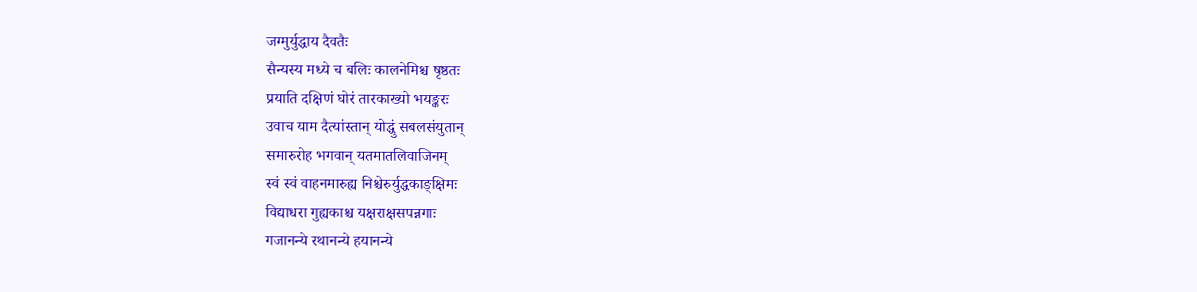जग्मुर्युद्धाय दैवतैः
सैन्यस्य मध्ये च बलिः कालनेमिश्च षृष्ठतः
प्रयाति दक्षिणं घोरं तारकाख्यो भयङ्करः
उवाच याम दैत्यांस्तान् योद्धुं सबलसंयुतान्
समारुरोह भगवान् यतमातलिवाजिनम्
स्वं स्वं वाहनमारुह्य निश्चेरुर्युद्धकाङ्क्षिमः
विद्याधरा गुह्यकाश्च यक्षराक्षसपन्नगाः
गजानन्ये रथानन्ये हयानन्ये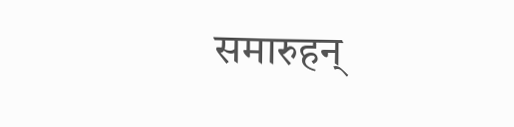समारुहन्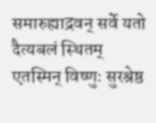समारुह्याद्रवन् सर्वे यतो दैत्यबलं स्थितम्
एतस्मिन् विष्णुः सुरश्रेष्ठ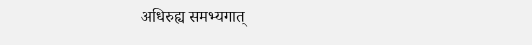अधिरुह्य समभ्यगात्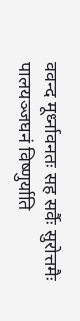ववन्द मूर्ध्नावनतः सह सर्वैः सुरोत्तमैः
पालयञ्जघनं विष्णुर्याति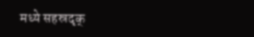मध्ये सहस्रदृक्